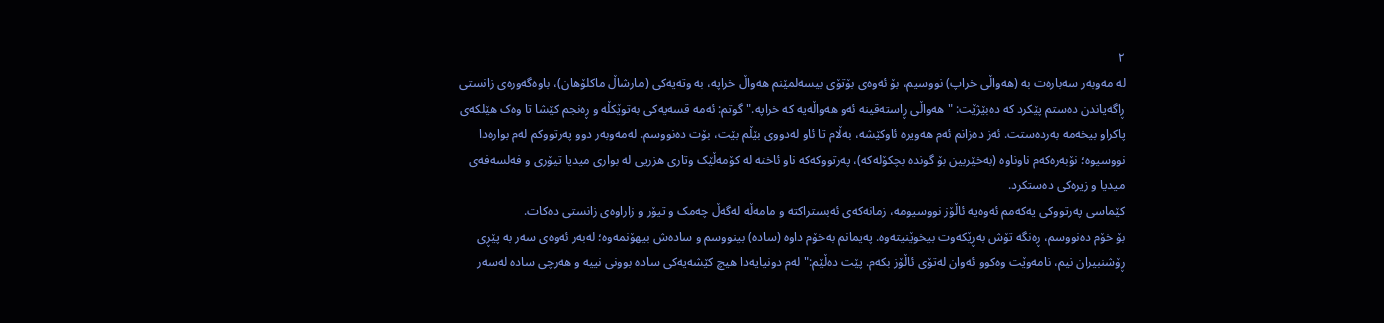٢
لە مەوبەر سەبارەت بە (هەواڵی خراپ) نووسیم، بۆ ئەوەی بۆتۆی بیسەلمێنم هەواڵ خراپە، بە وتەیەکی (مارشاڵ ماکلۆهان)، باوەگەورەی زانستی ڕاگەیاندن دەستم پێکرد کە دەبێژێت: "هەواڵی ڕاستەقینە ئەو هەواڵەیە کە خراپە." گوتم: ئەمە قسەیەکی بەتوێکڵە و ڕەنجم کێشا تا وەک هێلکەی پاکراو بیخەمە بەردەستت. ئەز دەزانم ئەم هەویرە ئاوکێشە، بەڵام تا ئاو لەدووی بێڵم بێت، بۆت دەنووسم. لەمەوبەر دوو پەرتووکم لەم بوارەدا نووسیوە؛ نۆبەرەکەم ناوناوە (بەخێربین بۆ گوندە بچکۆلەکە)، پەرتووکەکە ناو ئاخنە لە کۆمەڵێک وتاری هزریی لە بواری میدیا تیۆری و فەلسەفەی میدیا و زیرەکی دەستکرد.
کێماسی پەرتووکی یەکەمم ئەوەیە ئاڵۆز نووسیومە، زمانەکەی ئەبستراکتە و مامەڵە لەگەڵ چەمک و تیۆر و زاراوەی زانستی دەکات.
بۆ خۆم دەنووسم، ڕەنگە تۆش بەڕێکەوت بیخوێنیتەوە. پەیمانم بەخۆم داوە (سادە) بینووسم و سادەش بیهۆنمەوە؛ لەبەر ئەوەی سەر بە پێڕی ڕۆشنبیران نیم، نامەوێت وەکوو ئەوان لەتۆی ئاڵۆز بکەم. پێت دەڵێم:" لەم دونیایەدا هیچ کێشەیەکی سادە بوونی نییە و هەرچی سادە لەسەر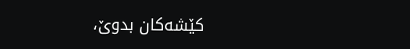کێشەکان بدوێ،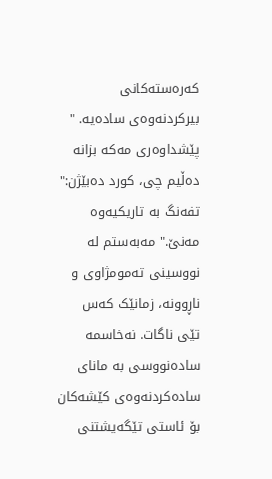کەرەستەکانی بیرکردنەوەی سادەیە. " پێشداوەری مەکە بزانە دەڵیم چی، کورد دەبێژن:" تفەنگ بە تاریکیەوە مەنێ." مەبەستم لە نووسینی تەمومژاوی و ناڕوونە، زمانێک کەس تێی ناگات. نەخاسمە سادەنووسی بە مانای سادەکردنەوەی کێشەکان بۆ ئاستی تێگەیشتنی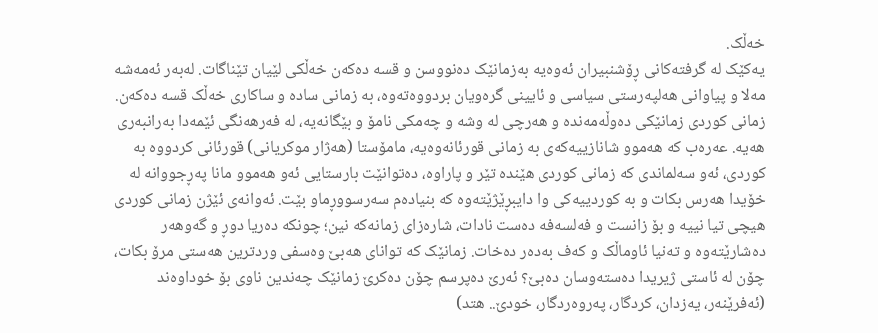خەڵک.
یەکێک لە گرفتەکانی ڕۆشنبیران ئەوەیە بەزمانێک دەنووسن و قسە دەکەن خەڵکی لێیان تێناگات. لەبەر ئەمەشە مەلا و پیاوانی هەلپەرستی سیاسی و ئایینی گرەویان بردووەتەوە، بە زمانی سادە و ساکاری خەڵک قسە دەکەن.
زمانی کوردی زمانێکی دەوڵەمەندە و هەرچی لە وشە و چەمکی نامۆ و بێگانەیە، لە فەرهەنگی ئێمەدا بەرانبەری هەیە. عەرەب کە هەموو شانازییەکەی بە زمانی قورئانەوەیە، مامۆستا (هەژار موکریانی) قورئانی کردووە بە کوردی، ئەو سەلماندی کە زمانی کوردی هێندە تێر و پاراوە، دەتوانێت بارستایی ئەو هەموو مانا پەڕجووانە لە خۆیدا هەرس بکات و بە کوردییەکی وا دایبڕێژێتەوە کە بنیادەم سەرسووڕماو بێت. ئەوانەی ئێژن زمانی کوردی هیچی تیا نییە و بۆ زانست و فەلسەفە دەست نادات، شارەزای زمانەکە نین؛ چونکە دەریا دوڕ و گەوهەر دەشارێتەوە و تەنیا ئاوماڵک و کەف بەدەر دەخات. زمانێک کە توانای هەبێ وەسفی وردترین هەستی مرۆ بکات، چۆن لە ئاستی ژیریدا دەستەوسان دەبێ؟ ئەرێ دەپرسم چۆن دەکرێ زمانێک چەندین ناوی بۆ خوداوەند (ئەفرێنەر، یەزدان، کردگار، پەروەردگار، خودێ.. هتد)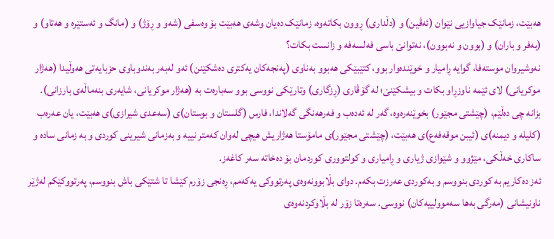هەبێت، زمانێک جیاوازیی نێوان (ئەڤین) و (دڵداری) ڕوون بکاتەوە، زمانێک دەیان وشەی هەبێت بۆ وەسفی (شەو و ڕۆژ) و (مانگ و ئەستێرە و هەتاو) و (بەفر و باران) و (بوون و نەبوون)، نەتوانێ باسی فەلسەفە و زانست بکات؟
نەوشیروان موستەفا، گوایە ڕامیار و خوێندەوار بوو، کتێبێکی هەبوو بەناوی (پەنجەکان یەکتری دەشکێنن) ئەو لەبەر بەندوباوی حزبایەتی هەوڵیدا (هەژار موکریانی) لای ئێمە ناوزڕاو بکات و بیشکێنێ؛ لە گۆڤاری (ڕزگاری) وتارێکی نووسی بوو سەبارەت بە (هەژار موکریانی، شایەری بنەماڵەی بارزانی).
بزانە چی دەڵێم، (چێشتی مجێور) بخوێنەرەوە، گەر لە ئەدەب و فەرهەنگی گەلاندا، فارس (گلستان و بوستان)ی (سەعدی شیرازی)ی هەبێت، یان عەرەب (کلیلە و دیمنە)ی (ئیبن موقەفەع)ی هەبێت، (چێشتی مجێور)ی مامۆستا هەژاریش هیچی لەوان کەمتر نییە و بەزمانی شیرینی کوردی و بە زمانی سادە و ساکاری خەڵکی، مێژوو و شێوازی ژیاری و ڕامیاری و کولتووری کوردمان بۆ دەخاتە سەر کاغەز.
ئەز دەکاریم بە کوردی بنووسم و بەکوردی عەرزت بکەم. دوای بڵابوونەوەی پەرتووکی یەکەمم، ڕەنجی زۆرم کێشا تا شتێکی باش بنووسم، پەرتووکێکم لەژێر ناونیشانی (مەرگی بەها سەموولییەکان) نووسی. سەرەتا زۆر لە بڵاوکردنەوەی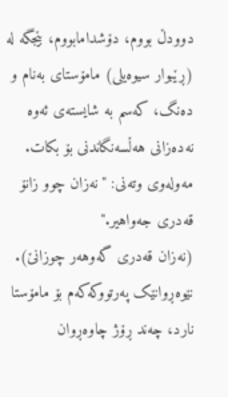دوودڵ بووم، دۆشدامابووم، بێجگە لە (ڕێبوار سیوەیلی) مامۆستای بەنام و دەنگ، کەسم بە شایستەی ئەوە نەدەزانی هەڵسەنگاندنی بۆ بکات. مەولەوی وتەنی: "نەزان چوو زانۆ قەدری جەواهیر."
(نەزان قەدری گەوهەر چوزانێ). نێوەڕوانێک پەرتووکەکەم بۆ مامۆستا نارد، چەند ڕۆژ چاوەڕوان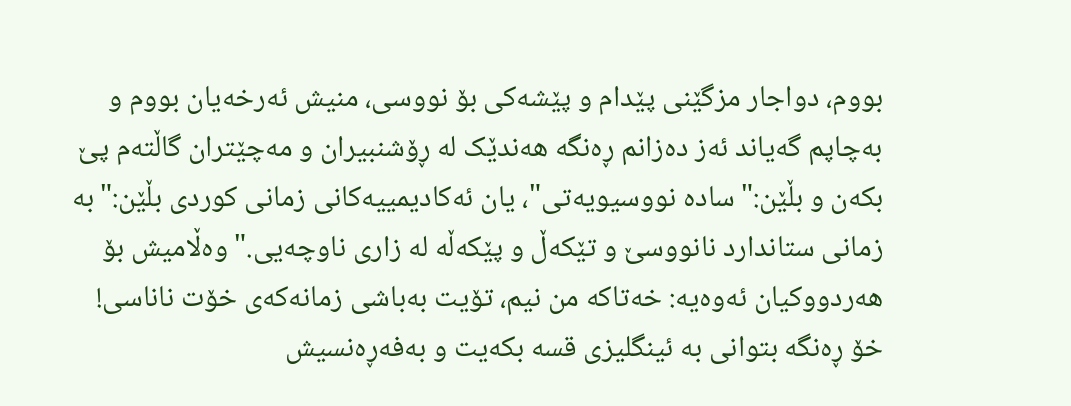بووم، دواجار مزگێنی پێدام و پێشەکی بۆ نووسی، منیش ئەرخەیان بووم و بەچاپم گەیاند ئەز دەزانم ڕەنگە هەندێک لە ڕۆشنبیران و مەچێتران گاڵتەم پێ بکەن و بڵێن:"سادە نووسیویەتی"، یان ئەکادیمییەکانی زمانی کوردی بڵێن:"بە زمانی ستاندارد نانووسێ و تێکەڵ و پێکەڵە لە زاری ناوچەیی." وەڵامیش بۆ هەردووکیان ئەوەیە: خەتاکە من نیم، تۆیت بەباشی زمانەکەی خۆت ناناسی! خۆ ڕەنگە بتوانی بە ئینگلیزی قسە بکەیت و بەفەڕەنسیش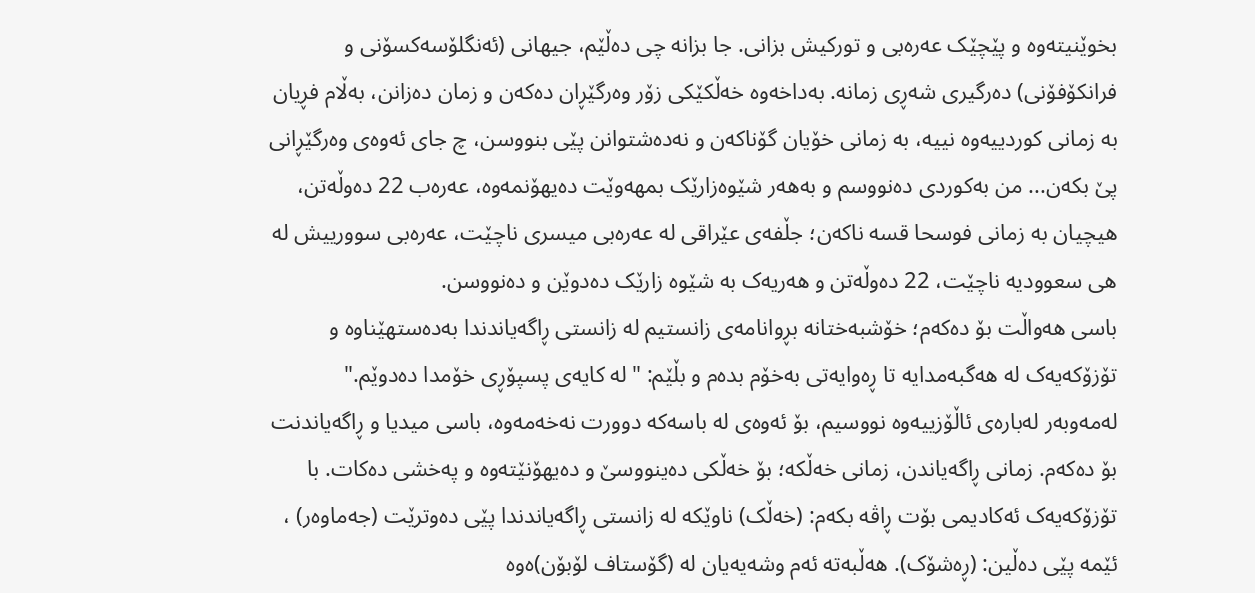بخوێنیتەوە و پێچێک عەرەبی و تورکیش بزانی. جا بزانە چی دەڵێم، جیهانی (ئەنگلۆسەکسۆنی و فرانكۆفۆنی) دەرگیری شەڕی زمانە. بەداخەوە خەڵکێکی زۆر وەرگێڕان دەکەن و زمان دەزانن، بەڵام فڕیان بە زمانی کوردییەوە نییە، بە زمانی خۆیان گۆناکەن و نەدەشتوانن پێی بنووسن، چ جای ئەوەی وەرگێڕانی پێ بکەن... من بەکوردی دەنووسم و بەهەر شێوەزارێک بمهەوێت دەیهۆنمەوە، عەرەب 22 دەوڵەتن، هیچیان بە زمانی فوسحا قسە ناکەن؛ جڵفەی عێراقی لە عەرەبی میسری ناچێت، عەرەبی سوورییش لە هی سعوودیە ناچێت، 22 دەوڵەتن و هەریەک بە شێوە زارێک دەدوێن و دەنووسن.
باسی هەواڵت بۆ دەکەم؛ خۆشبەختانە بڕوانامەی زانستیم لە زانستی ڕاگەیاندندا بەدەستهێناوە و تۆزۆکەیەک لە هەگبەمدایە تا ڕەوایەتی بەخۆم بدەم و بڵێم: "لە کایەی پسپۆڕی خۆمدا دەدوێم."
لەمەوبەر لەبارەی ئاڵۆزییەوە نووسیم، بۆ ئەوەی لە باسەکە دوورت نەخەمەوە، باسی میدیا و ڕاگەیاندنت بۆ دەکەم. زمانی ڕاگەیاندن، زمانی خەڵکە؛ بۆ خەڵکی دەینووسێ و دەیهۆنێتەوە و پەخشی دەکات. با تۆزۆکەیەک ئەکادیمی بۆت ڕاڤە بکەم: (خەڵک) ناوێکە لە زانستی ڕاگەیاندندا پێی دەوترێت (جەماوەر) ، ئێمە پێی دەڵین: (ڕەشۆک). هەڵبەتە ئەم وشەیەیان لە (گۆستاف لۆبۆن)ەوە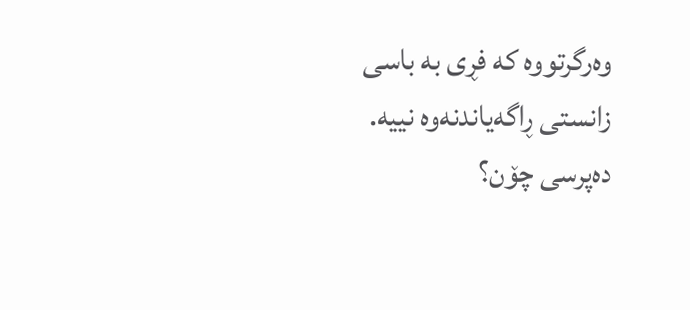وەرگرتووە کە فڕی بە باسی زانستی ڕاگەیاندنەوە نییە.
دەپرسی چۆن؟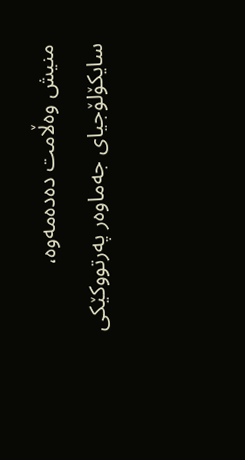منیش وەڵامت دەدەمەوە، سایکۆلۆجیای جەماوەر پەرتووکێکی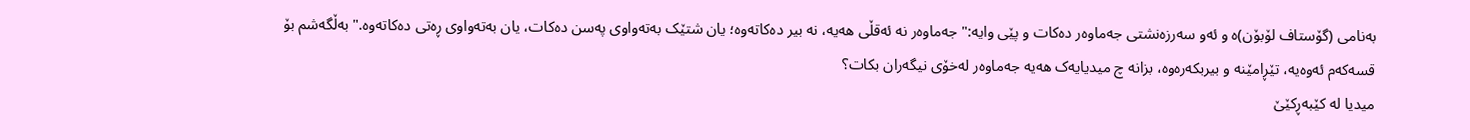بەنامی (گۆستاف لۆبۆن)ە و ئەو سەرزەنشتی جەماوەر دەکات و پێی وایە:"جەماوەر نە ئەقڵی هەیە، نە بیر دەکاتەوە؛ یان شتێک بەتەواوی پەسن دەکات، یان بەتەواوی ڕەتی دەکاتەوە." بەڵگەشم بۆ قسەکەم ئەوەیە، تێڕامێنە و بیربکەرەوە، بزانە چ میدیایەک هەیە جەماوەر لەخۆی نیگەران بکات؟
میدیا لە كێبەڕكێێ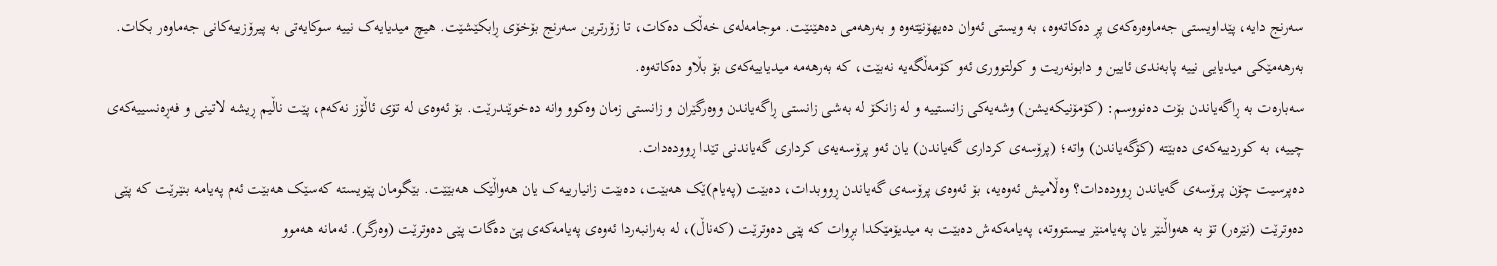سەرنج دایە، پێداویستی جەماوەرەکەی پڕ دەکاتەوە، بە ویستی ئەوان دەیهۆنێتەوە و بەرهەمی دەهێنێت. موجامەلەی خەڵک دەکات، تا زۆرترین سەرنج بۆخۆی ڕابکێشێت. هیچ میدیایەک نییە سوکایەتی بە پیرۆزییەکانی جەماوەر بکات. بەرهەمێكی میدیایی نییە پابەندی ئایین و دابونەریت و کولتووری ئەو کۆمەڵگەیە نەبێت، کە بەرهەمە میدیاییەکەی بۆ بڵاو دەکاتەوە.
سەبارەت بە ڕاگەیاندن بۆت دەنووسم: (کۆمۆنیکەیشن) وشەیەکی زانستییە و لە زانکۆ لە بەشی زانستی ڕاگەیاندن ووەرگێران و زانستی زمان وەکوو وانە دەخوێندرێت. بۆ ئەوەی لە تۆی ئاڵۆز نەکەم، پێت ناڵیم ڕیشە لاتینی و فەڕەنسییەکەی چییە، بە کوردییەکەی دەبێتە (کۆگەیاندن) واتە؛ (پرۆسەی کرداری گەیاندن) یان ئەو پرۆسەیەی کرداری گەیاندنی تێدا ڕوودەدات.
دەپرسیت چۆن پرۆسەی گەیاندن ڕوودەدات؟ وەڵامیش ئەوەیە، بۆ ئەوەی پرۆسەی گەیاندن ڕووبدات، دەبێت (پەیام)ێک هەبێت، دەبێت زانیارییەک یان هەواڵێک هەبێێت. بێگومان پێویستە کەسێک هەبێت ئەم پەیامە بنێرێت کە پێی دەوترێت (نێرەر) تۆ بە هەواڵنێر یان پەیامنێر بیستووتە، پەیامەکەش دەبێت بە میدیۆمێکدا بڕوات کە پێی دەوترێت (کەناڵ)، لە بەرانبەردا ئەوەی پەیامەکەی پێ دەگات پێی دەوترێت (وەرگر). ئەمانە هەموو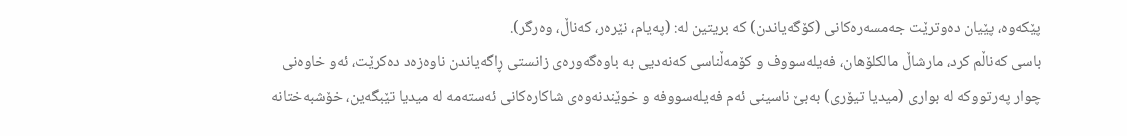پێکەوە، پێیان دەوترێت جەمسەرەکانی (کۆگەیاندن) کە بریتین لە: (پەیام، نێرەر، کەناڵ، وەرگر).
باسی کەناڵم کرد، مارشاڵ مالکلۆهان، فەیلەسووف و کۆمەڵناسی کەنەدیی بە باوەگەورەی زانستی ڕاگەیاندن ناوەزەد دەکرێت، ئەو خاوەنی چوار پەرتووکە لە بواری (میدیا تیۆری) بەبێ ناسینی ئەم فەیلەسووفە و خوێندنەوەی شاکارەکانی ئەستەمە لە میدیا تێبگەین، خۆشبەختانە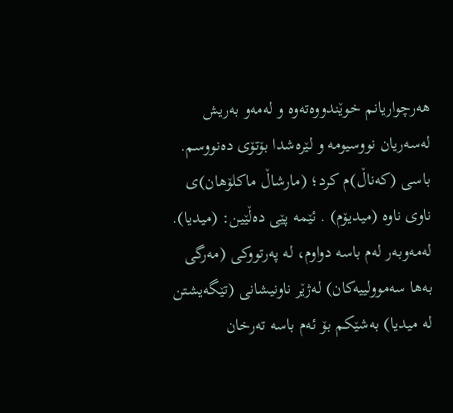هەرچواریانم خوێندووەتەوە و لەمەو بەریش لەسەریان نووسیومە و لێرەشدا بۆتۆی دەنووسم.
باسی (کەناڵ)م کرد؛ (مارشاڵ ماکلۆهان)ی ناوی ناوە (میدیۆم) . ئێمە پێی دەڵێین: (میدیا). لەمەوبەر لەم باسە دواوم، لە پەرتووکی (مەرگی بەها سەموولییەکان) لەژێر ناونیشانی (تێگەیشتن لە میدیا) بەشێکم بۆ ئەم باسە تەرخان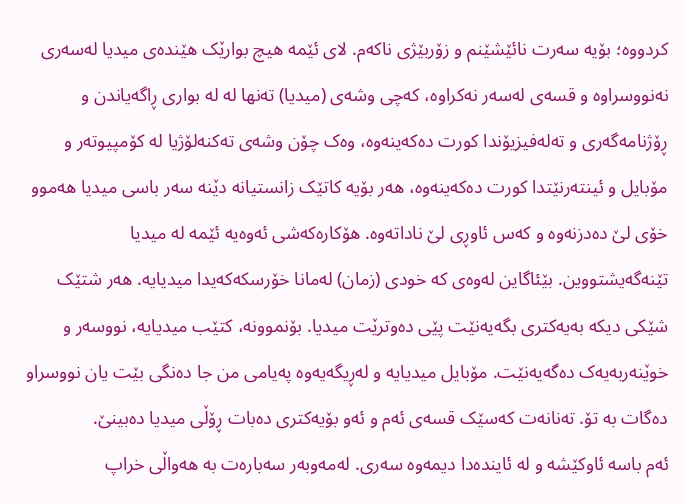کردووە؛ بۆیە سەرت نائێشێنم و زۆربێژی ناکەم. لای ئێمە هیچ بوارێک هێندەی میدیا لەسەری نەنووسراوە و قسەی لەسەر نەکراوە، کەچی وشەی (میدیا) تەنها لە لە بواری ڕاگەیاندن و ڕۆژنامەگەری و تەلەفیزیۆندا کورت دەکەینەوە، وەک چۆن وشەی تەکنەلۆژیا لە کۆمپیوتەر و مۆبایل و ئینتەرنێتدا کورت دەکەینەوە، هەر بۆیە کاتێک زانستیانە دێنە سەر باسی میدیا هەموو خۆی لێ دەدزنەوە و کەس ئاوڕی لێ ناداتەوە. هۆکارەکەشی ئەوەیە ئێمە لە میدیا تێنەگەیشتووین. بێئاگاین لەوەی کە خودی (زمان) لەمانا خۆرسکەکەیدا میدیایە. هەر شتێک شێکی دیکە بەیەکتری بگەیەنێت پێی دەوترێت میدیا. بۆنموونە، کتێب میدیایە، نووسەر و خوێنەربەیەک دەگەیەنێت. مۆبایل میدیایە و لەڕیگەیەوە پەیامی من جا دەنگی بێت یان نووسراو دەگات بە تۆ. تەنانەت کەسێک قسەی ئەم و ئەو بۆیەکتری دەبات ڕۆڵی میدیا دەبینێ.
ئەم باسە ئاوکێشە و لە ئایندەدا دیمەوە سەری. لەمەوبەر سەبارەت بە هەواڵی خراپ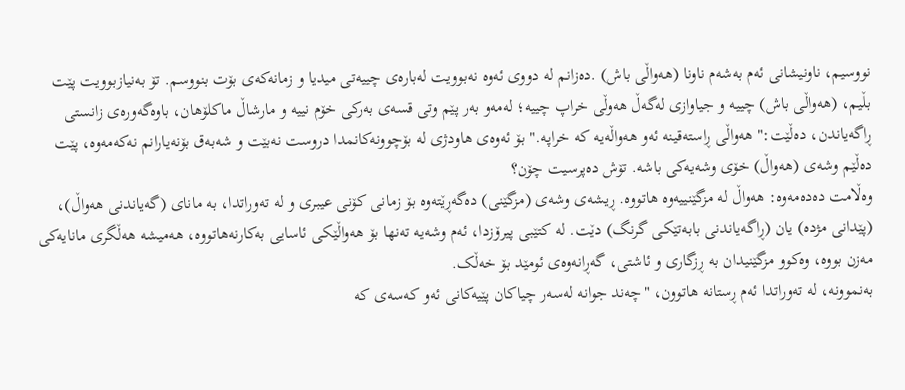نووسیم، ناونیشانی ئەم بەشەم ناونا (هەواڵی باش) .دەزانم لە دووی ئەوە نەبوویت لەبارەی چییەتی میدیا و زمانەکەی بۆت بنووسم. تۆ بەنیازبوویت پێت بڵیم، (هەواڵی باش) چییە و جیاوازی لەگەڵ هەوڵی خراپ چییە؛ لەمەو بەر پێم وتی قسەی بەرکی خۆم نییە و مارشاڵ ماکلۆهان، باوەگەورەی زانستی ڕاگەیاندن، دەڵێت:"هەواڵی ڕاستەقینە ئەو هەواڵەیە کە خراپە." بۆ ئەوەی هاودژی لە بۆچوونەکانمدا دروست نەبێت و شەبەق بۆنەیارانم نەکەمەوە، پێت دەڵێم وشەی (هەواڵ) خۆی وشەیەکی باشە. تۆش دەپرسیت چۆن؟
وەڵامت دەدەمەوە: هەواڵ لە مزگێنییەوە هاتووە. ڕیشەی وشەی (مزگێنی) دەگەڕێتەوە بۆ زمانی کۆنی عیبری و لە تەوراتدا، بە مانای (گەیاندنی هەواڵ)، (پێدانی مژدە) یان (ڕاگەیاندنی بابەتێکی گرنگ) دێت. لە کتێبی پیرۆزدا، ئەم وشەیە تەنها بۆ هەواڵێکی ئاسایی بەکارنەهاتووە، هەمیشە هەڵگری مانایەکی مەزن بووە، وەکوو مزگێنیدان بە ڕزگاری و ئاشتی، گەڕانەوەی ئومێد بۆ خەڵک.
بەنموونە، لە تەوراتدا ئەم ڕستانە هاتوون، "چەند جوانە لەسەر چیاکان پێیەکانی ئەو کەسەی کە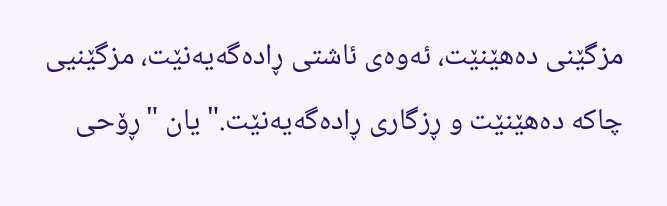مزگێنی دەهێنێت، ئەوەی ئاشتی ڕادەگەیەنێت، مزگێنیی چاکە دەهێنێت و ڕزگاری ڕادەگەیەنێت." یان "ڕۆحی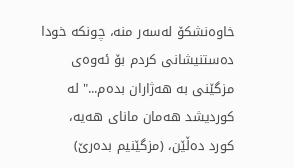خاوەنشکۆ لەسەر منە، چونکە خودا دەستنیشانی کردم بۆ ئەوەی مزگێنی بە هەژاران بدەم..." لە کوردیشد هەمان مانای هەیە، کورد دەڵێن، (مزگێنیم بدەرێ)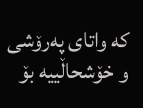کە واتای پەرۆشی و خۆشحاڵییە بۆ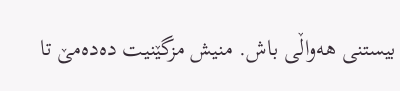بیستنی هەواڵی باش. منیش مزگێنیت دەدەمێ تا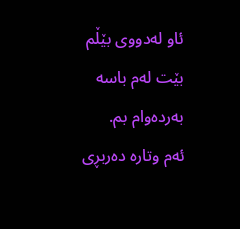ئاو لەدووی بێڵم بێت لەم باسە بەردەوام بم.
ئەم وتارە دەربڕی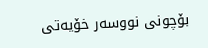بۆچونی نووسەر خۆیەتی